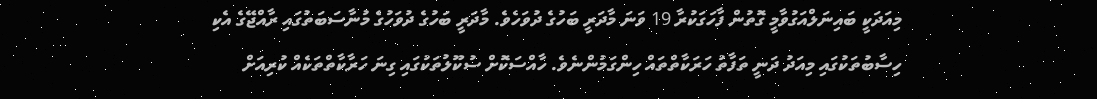މިއަދަކީ ބައިނަލްއަގުވާމީ ގޮތުން ފާހަގަކުރާ 19 ވަނަ މާދަރީ ބަހުގެ ދުވަހެވެ. މާދަރީ ބަހުގެ ދުވަހުގެ މުނާސަބަތުގައި ރާއްޖޭގެ އެކި ހިސާބުތަކުގައި މިއަދު ދަނީ ތަފާތު ހަރަކާތްތައް ހިންގަމުންނެވެ. ހާއްސަކޮށް ސުކޫލުތަކުގައި ގިނަ ހަރާކާތްތަކެއް ކުރިއަށް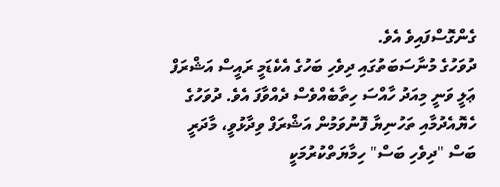ގެންގޮސްފައިވެ އެވެ.
ދުވަހުގެ މުނާސަބަތުގައި ދިވެހި ބަހުގެ އެކެޑަމީ ރައީސް އަޝްރަފް ޢަލީ ވަނީ މިއަދު ހާއްސަ ހިތާބެއްވެސް ދެއްވާފަ އެވެ. ދުވަހުގެ ހެޔޮއެދުމާއި ތަހުނިޔާ ފޮނުވަމުން އަޝްރަފް ވިދާޅުވީ، މާދަރީ ބަސް "ދިވެހި ބަސް" ހިމާޔަތްކުރުމަކީ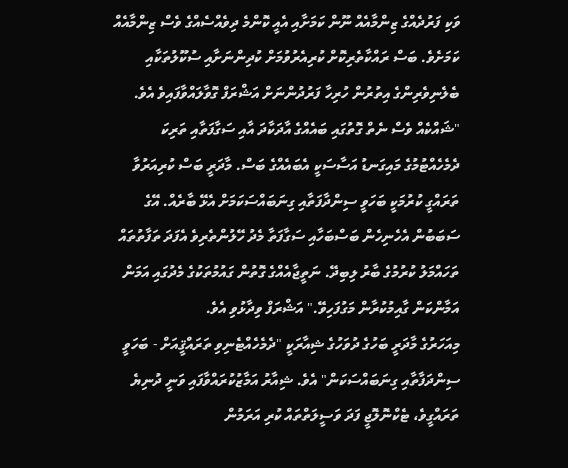ވަކި ފަރުދެއްގެ ޒިންމާއެއް ނޫން ކަމަށާއި އެއީ ކޮންމެ ދިވެއްސެއްގެ ވެސް ޒިންމާއެއް ކަމަށެވެ. ބަސް ރައްކާތެރިކޮށް ކުރިއެރުވުމަށް ކުދިންނަށާއި ސުކޫލުތަކާއި ބެލެނިވެރިންގެ އިތުރުން ހުރިހާ ފަރުދުންނަށް އަޝްރަފް ގޮވާލައްވާފައިވެ އެވެ.
"ޝައްކެއް ވެސް ނެތް ގޮތުގައި ބައެއްގެ އާދަކާދަ އާއި ސަގާފަތާއި ތަރިކަ ދެމެހެއްޓުމުގެ މައިގަނޑު އަސާސަކީ އެބައެއްގެ ބަސް. މާދަރީ ބަސް ކުރިއަރުވާ ތަރައްގީ ކުރުމަކީ ބަހަވީ ސިންދާފަތާއި ގިނަބައްސަކަމަށް އެޅޭ ބާރެއް. އޭގެ ސަބަބުން އެހެނިހެން ބަސްބަހާއި ސަގާފަތާ މެދު ހޭލުންތެރިވެ އެފަދަ ތަފާތުތައް ތަހައްމަލު ކުރުމުގެ ބާރު ލިބިދޭ. ނަތީޖާއެއްގެ ގޮތުން ގައުމުތަކުގެ މެދުގައި އަމަން އަމާންކަން ގާއިމުކުރާން މަގުފަހިވޭ." އަޝްރަފް ވިދާޅުވި އެވެ.
މިއަހަރުގެ މާދަރީ ބަހުގެ ދުވަހުގެ ޝިއާރަކީ "ދެމެހެއްޓެނިވި ތަރައްޤީއަށް - ބަހަވީ ސިންދަފާތާއި ގިނަބައްސަކަން" އެވެ. ޝިއާރު އަމާޒުކުރައްވާފައި ވަނީ ދުނިޔެ ތަރައްގީވެ، ޓެކްނޮލޮޖީ ފަދަ ވަސީލަތްތައް ކުރި އަރަމުން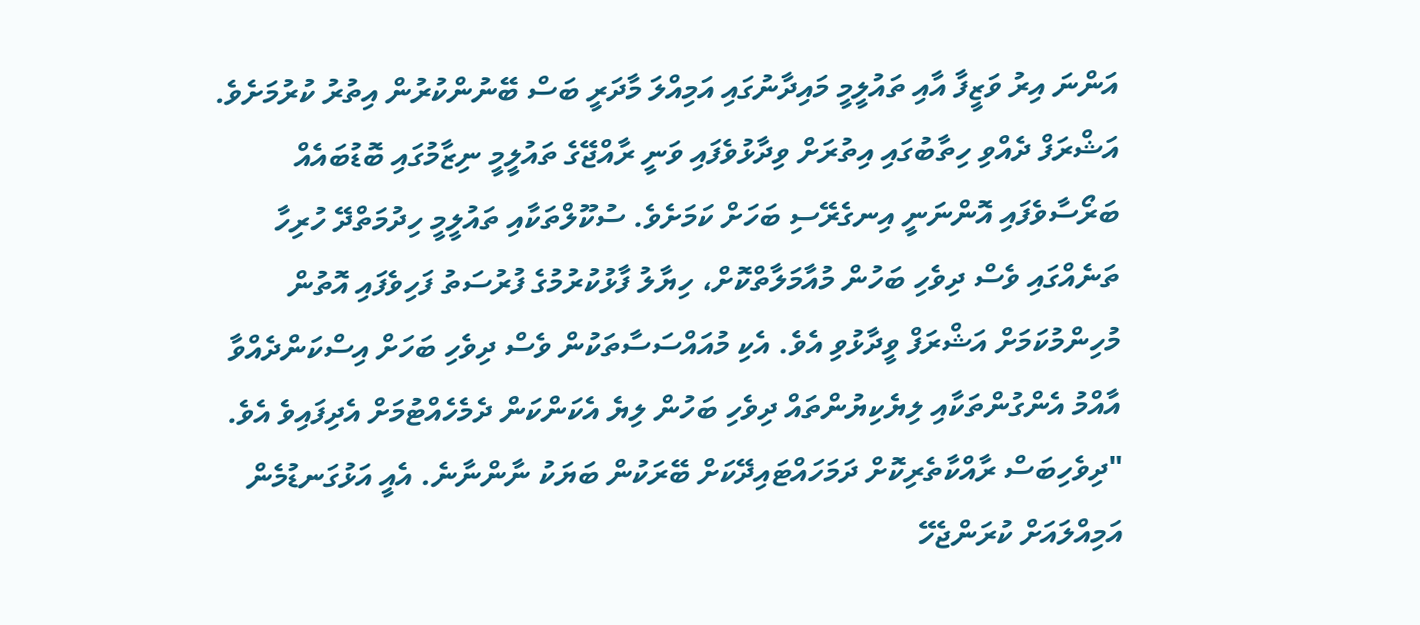އަންނަ އިރު ވަޒީފާ އާއި ތައުލީމީ މައިދާނުގައި އަމިއްލަ މާދަރީ ބަސް ބޭނުންކުރުން އިތުރު ކުރުމަށެވެ.
އަޝްރަފް ދެއްވި ހިތާބުގައި އިތުރަށް ވިދާޅުވެފައި ވަނީ ރާއްޖޭގެ ތައުލީމީ ނިޒާމުގައި ބޮޑުބައެއް ބަރޯސާވެފައި އޮންނަނީ އިނގެރޭސި ބަހަށް ކަމަށެވެ. ސުކޫލްތަކާއި ތައުލީމީ ހިދުމަތްދޭ ހުރިހާ ތަނެއްގައި ވެސް ދިވެހި ބަހުން މުއާމަލާތްކޮށް، ހިޔާލު ފާޅުކުރުމުގެ ފުރުސަތު ފަހިވެފައި އޮތުން މުހިންމުކަމަށް އަޝްރަފް ވީދާޅުވި އެވެ. އެކި މުއައްސަސާތަކުން ވެސް ދިވެހި ބަހަށް އިސްކަންދެއްވާ އާއްމު އެންގުންތަކާއި ލިޔެކިޔުންތައް ދިވެހި ބަހުން ލިޔެ އެކަންކަން ދެމެހެއްޓުމަށް އެދިފައިވެ އެވެ.
"ދިވެހިބަސް ރާއްކާތެރިކޮށް ދަމަހައްޓައިދޭކަށް ބޭރަކުން ބަޔަކު ނާންނާނެ. އެއީ އަޅުގަނޑުމެން އަމިއްލައަށް ކުރަންޖެހޭ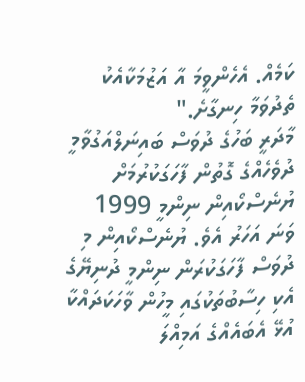ކަމެއް. އެހެންވީމަ އާ އަޒުމަކާއެކު ތެދުވަމާ ހިނގާށެ."
މާދަރީ ބަހުގެ ދުވަސް ބައިނަލްއަގުވާމީ ދުވެހެއްގެ ގޮތުން ފާހަގަކުރުމަށް ޔުނެސްކޯއިން ނިންމީ 1999 ވަނަ އަހަރު އެވެ. ޔުނެސްކޯއިން މި ދުވަސް ފާހަގަކުރަން ނިންމީ ދުނިޔޭގެ އެކި ހިސާބުތަކުގައި މީހުން ވާހަކަދައްކާ އުޅޭ އެބައެއްގެ އަމިއްލަ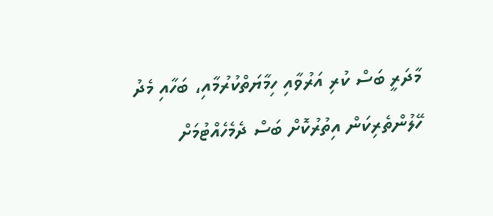މާދަރީ ބަސް ކުރި އަރުވާއި ހިމާޔަތްކުރުމާއި، ބަހާއި މެދު ހޭލުންތެރިކަން އިތުރުކޮށް ބަސް ދެމެހެއްޓުމަށް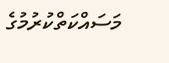މަސައްކަތްކުރުމުގެ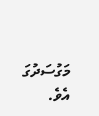މަގުސަދުގަ އެވެ.